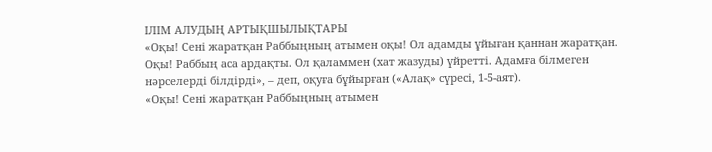ІЛІМ АЛУДЫҢ АРТЫҚШЫЛЫҚТАРЫ
«Оқы! Сені жаратқан Раббыңның атымен оқы! Ол адамды ұйыған қаннан жаратқан. Оқы! Раббың аса ардақты. Ол қаламмен (хат жазуды) үйретті. Адамға білмеген нәрселерді білдірді», – деп, оқуға бұйырған («Алақ» сүресі, 1-5-аят).
«Оқы! Сені жаратқан Раббыңның атымен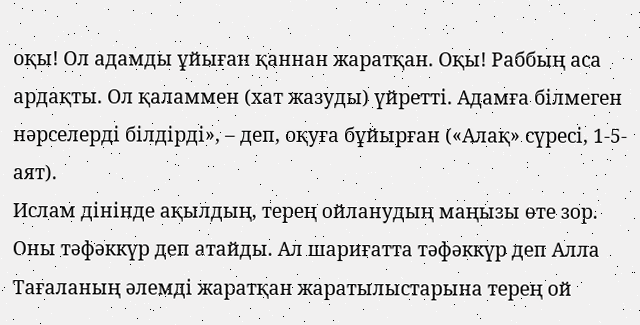оқы! Ол адамды ұйыған қаннан жаратқан. Оқы! Раббың аса ардақты. Ол қаламмен (хат жазуды) үйретті. Адамға білмеген нәрселерді білдірді», – деп, оқуға бұйырған («Алақ» сүресі, 1-5-аят).
Ислам дінінде ақылдың, терең ойланудың маңызы өте зор. Оны тәфәккүр деп атайды. Ал шариғатта тәфәккүр деп Алла Тағаланың әлемді жаратқан жаратылыстарына терең ой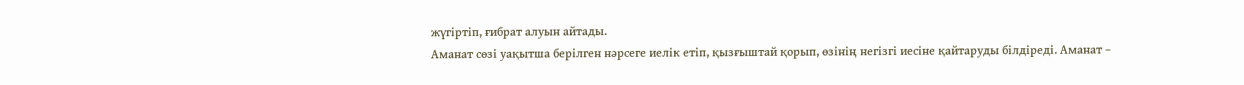жүгіртіп, ғибрат алуын айтады.
Аманат сөзі уақытша берілген нәрсеге иелік етіп, қызғыштай қорып, өзінің негізгі иесіне қайтаруды білдіреді. Аманат –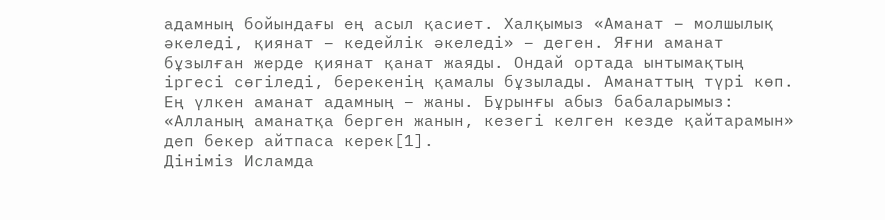адамның бойындағы ең асыл қасиет. Халқымыз «Аманат – молшылық әкеледі, қиянат – кедейлік әкеледі» – деген. Яғни аманат бұзылған жерде қиянат қанат жаяды. Ондай ортада ынтымақтың іргесі сөгіледі, берекенің қамалы бұзылады. Аманаттың түрі көп. Ең үлкен аманат адамның – жаны. Бұрынғы абыз бабаларымыз: «Алланың аманатқа берген жанын, кезегі келген кезде қайтарамын» деп бекер айтпаса керек[1].
Дініміз Исламда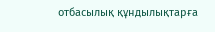отбасылық құндылықтарға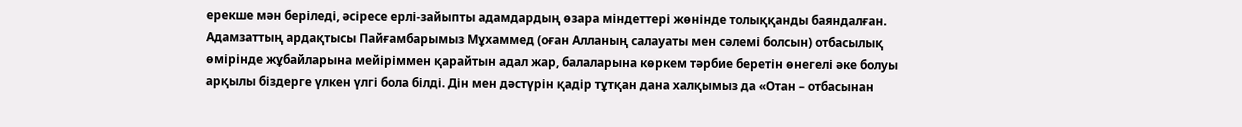ерекше мән беріледі, әсіресе ерлі-зайыпты адамдардың өзара міндеттері жөнінде толыққанды баяндалған. Адамзаттың ардақтысы Пайғамбарымыз Мұхаммед (оған Алланың салауаты мен сәлемі болсын) отбасылық өмірінде жұбайларына мейіріммен қарайтын адал жар, балаларына көркем тәрбие беретін өнегелі әке болуы арқылы біздерге үлкен үлгі бола білді. Дін мен дәстүрін қадір тұтқан дана халқымыз да «Отан – отбасынан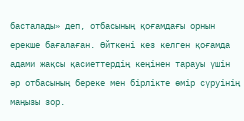басталады» деп, отбасының қоғамдағы орнын ерекше бағалаған. Өйткені кез келген қоғамда адами жақсы қасиеттердің кеңінен тарауы үшін әр отбасының береке мен бірлікте өмір сүруінің маңызы зор.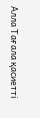Алла Тағала қасиетті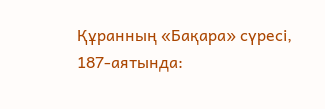Құранның «Бақара» сүресі, 187-аятында: